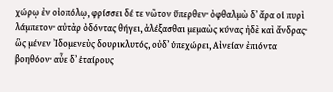χώρῳ ἐν οἰοπόλῳ, φρίσσει δέ τε νῶτον ὕπερθεν· ὀφθαλμὼ δʼ ἄρα οἱ πυρὶ λάμπετον· αὐτὰρ ὀδόντας θήγει, ἀλέξασθαι μεμαὼς κύνας ἠδὲ καὶ ἄνδρας· ὣς μένεν Ἰδομενεὺς δουρικλυτός, οὐδʼ ὑπεχώρει, Αἰνείαν ἐπιόντα βοηθόον· αὖε δʼ ἑταίρους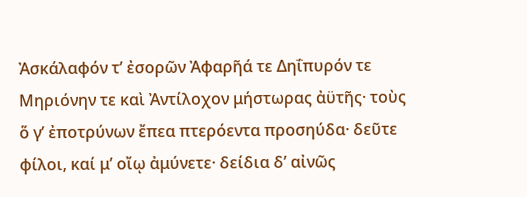Ἀσκάλαφόν τʼ ἐσορῶν Ἀφαρῆά τε Δηΐπυρόν τε Μηριόνην τε καὶ Ἀντίλοχον μήστωρας ἀϋτῆς· τοὺς ὅ γʼ ἐποτρύνων ἔπεα πτερόεντα προσηύδα· δεῦτε φίλοι, καί μʼ οἴῳ ἀμύνετε· δείδια δʼ αἰνῶς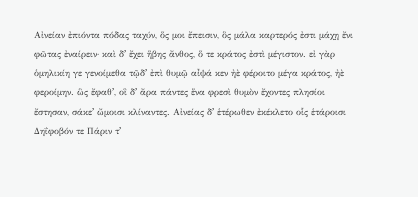Αἰνείαν ἐπιόντα πόδας ταχύν, ὅς μοι ἔπεισιν, ὃς μάλα καρτερός ἐστι μάχῃ ἔνι φῶτας ἐναίρειν· καὶ δʼ ἔχει ἥβης ἄνθος, ὅ τε κράτος ἐστὶ μέγιστον. εἰ γὰρ ὁμηλικίη γε γενοίμεθα τῷδʼ ἐπὶ θυμῷ αἶψά κεν ἠὲ φέροιτο μέγα κράτος, ἠὲ φεροίμην. ὣς ἔφαθʼ, οἳ δʼ ἄρα πάντες ἕνα φρεσὶ θυμὸν ἔχοντες πλησίοι ἔστησαν, σάκεʼ ὤμοισι κλίναντες. Αἰνείας δʼ ἑτέρωθεν ἐκέκλετο οἷς ἑτάροισι Δηΐφοβόν τε Πάριν τʼ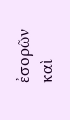ἐσορῶν καὶ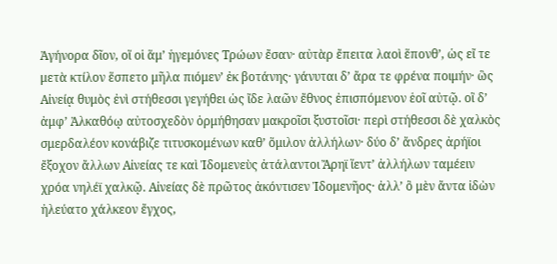Ἀγήνορα δῖον, οἵ οἱ ἅμʼ ἡγεμόνες Τρώων ἔσαν· αὐτὰρ ἔπειτα λαοὶ ἕπονθʼ, ὡς εἴ τε μετὰ κτίλον ἕσπετο μῆλα πιόμενʼ ἐκ βοτάνης· γάνυται δʼ ἄρα τε φρένα ποιμήν· ὣς Αἰνείᾳ θυμὸς ἐνὶ στήθεσσι γεγήθει ὡς ἴδε λαῶν ἔθνος ἐπισπόμενον ἑοῖ αὐτῷ. οἳ δʼ ἀμφʼ Ἀλκαθόῳ αὐτοσχεδὸν ὁρμήθησαν μακροῖσι ξυστοῖσι· περὶ στήθεσσι δὲ χαλκὸς σμερδαλέον κονάβιζε τιτυσκομένων καθʼ ὅμιλον ἀλλήλων· δύο δʼ ἄνδρες ἀρήϊοι ἔξοχον ἄλλων Αἰνείας τε καὶ Ἰδομενεὺς ἀτάλαντοι Ἄρηϊ ἵεντʼ ἀλλήλων ταμέειν χρόα νηλέϊ χαλκῷ. Αἰνείας δὲ πρῶτος ἀκόντισεν Ἰδομενῆος· ἀλλʼ ὃ μὲν ἄντα ἰδὼν ἠλεύατο χάλκεον ἔγχος,